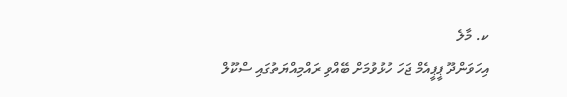ކ. މާލެ
އިހަވަންދޫ ޕީޕީއެމް ޖަހަ ހުޅުވުމަށް ބޭއްވި ރައްމިއްޔަތުގައި ސްކޫލް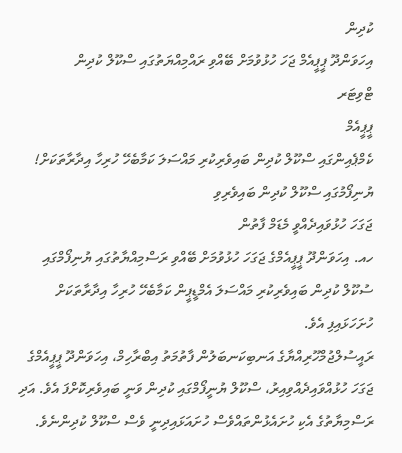ކުދިން
އިހަވަންދޫ ޕީޕީއެމް ޖަހަ ހުޅުވުމަށް ބޭއްވި ރައްމިއްޔަތުގައި ސްކޫލް ކުދިން
ޓްވިޓަރ
ޕީޕީއެމް
ކެމްޕެއިންގައި ސްކޫލް ކުދިން ބައިވެރިކުރި މައްސަލަ ކަމާބެހޭ ހުރިހާ އިދާރާތަކަށް!
ޔުނިފޯމުގައި ސްކޫލް ކުދިން ބައިވެރިވި
ޖަގަހަ ހުޅުވައިދެއްވީ މެޑަމް ފާތުން
ހއ. އިހަވަންދޫ ޕީޕީއެމްގެ ޖަގަހަ ހުޅުވުމަށް ބޭއްވި ރަސްމިއްޔާތުގައި ޔުނިފޯމްގައި ސުކޫލް ކުދިން ބައިވެރިކުރި މައްސަލަ އެމްޑީޕީން ކަމާބެހޭ ހުރިހާ އިދާރާތަކަށް ހުށަހަޅައިފި އެވެ.
ރައީސުލްޖުމްހޫރިއްޔާގެ އަނބިކަނބަލުން ފާތުމަތު އިބްރާހިމް، އިހަވަންދޫ ޕީޕީއެމްގެ ޖަގަހަ ހުޅުއްވައިދެއްވިއިރު، ސްކޫލް ޔުނީފޯމްގައި ކުދިން ވަނީ ބައިވެރިކޮށްފަ އެވެ. އަދި ރަސްމިޔާތުގެ އެކި ހުށައެޅުންތައްވެސް ހުށައަޅައިދިނީ ވެސް ސްކޫލް ކުދިންނެވެ.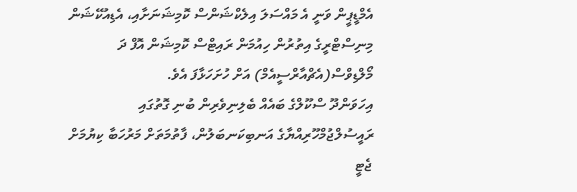އެމްޑީޕީން ވަނީ އެ މައްސަލަ އިލެކްޝަންސް ކޮމިޝަނަށާއި، އެޑިއުކޭޝަން މިނިސްޓްރީގެ އިތުރުން ހިއުމަން ރައިޓްސް ކޮމިޝަން އޮފް ދަ މޯލްޑިވްސް(އެޗްއާރްސީއެމް) އަށް ހުށަހަޅާފަ އެވެ.
އިހަވަންދޫ ސްކޫލްގެ ބައެއް ބެލިނިވެރިން ބުނި ގޮތުގައި ރައީސުލްޖުމްހޫރިއްޔާގެ އަނބިކަނބަލުން، ފާތުމަތަށް މަރުހަބާ ކިޔުމަށް ޖެޓީ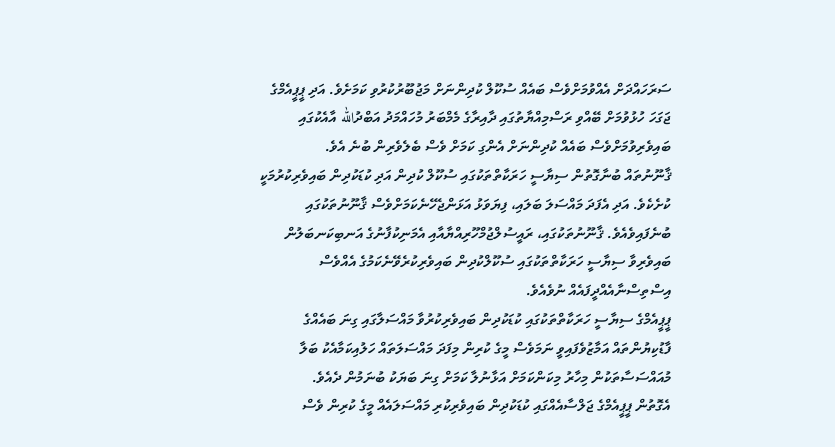ސަރަހައްދަށް އެއްވުމަށްވެސް ބައެއް ސުކޫލް ކުދިންނަށް މަޖުބޫރުކުރުވި ކަމަށެވެ. އަދި ޕީޕީއެމްގެ ޖަގަހަ ހުޅުވުމަށް ބޭއްވި ރަސްމިއްޔާތުގައި ދާއިރާގެ މެމްބަރު މުހައްމަދު އަބްދުالله އާއެކުގައި ބައިވެރިވުމަށްވެސް ބައެއް ކުދިންނަށް އެންގި ކަމަށް ވެސް ބެލެވެރިން ބުނެ އެވެ.
ޤާނޫނުތައް ބުނާގޮތުން ސިޔާސީ ހަރަކާތްތަކުގައި ސުކޫލް ކުދިން އަދި ކުޑަކުދިން ބައިވެރިކުރުމަކީ ކުށެކެވެ. އަދި އެފަދަ މައްސަލަ ބަލައި، ފިޔަވަޅު އަޅަންޖެހޭނެކަމަށްވެސް ޤާނޫނުތަކުގައި ބުނެފައިވެއެވެ. ޤާނޫނުތަކުގައި، ރައީސުލްޖުމްހޫރިއްޔާއާއި އެމަނިކުފާނުގެ އަނބިކަނބަލުން ބައިވެރިވާ ސިޔާސީ ހަރަކާތްތަކުގައި ސުކޫލްކުދިން ބައިވެރިކުރެވޭނެކަމުގެ އެއްވެސް އިސްތިސްނާއެއްދީފައެއް ނުވެއެވެ.
ޕީޕީއެމްގެ ސިޔާސީ ހަރަކާތްތަކުގައި ކުޑަކުދިން ބައިވެރިކުރުވާ މައްސަލާގައި ގިނަ ބައެއްގެ ފާޑުކިޔުންތައް އަމާޒުވެފައިވީ ނަމަވެސް މީގެ ކުރިން މިފަދަ މައްސަލަތައް ހަލުއިކަމާއެކު ބަލާ މުއައްސަސާތަކުން މިހާރު މިކަންކަމަށް އަޅާނުލާ ކަމަށް ގިނަ ބަޔަކު ބުނަމުން ދެއެވެ.
އެގޮތުން ޕީޕީއެމްގެ ޖަލްސާއެއްގައި ކުޑަކުދިން ބައިވެރިކުރި މައްސަލައެއް މީގެ ކުރިން ވެސް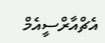އެޗްއާރްސީއެމް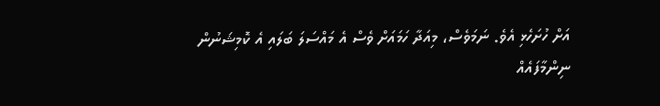އަށް ހުށަހެޅި އެވެ. ނަމަވެސް، މިއަދާ ހަމައަށް ވެސް އެ މައްސަލަ ބަލައި އެ ކޮމިޝަނުން ނިންމާފައެއް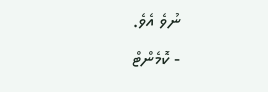ނުވެ އެވެ.
- ކޮމެންޓް